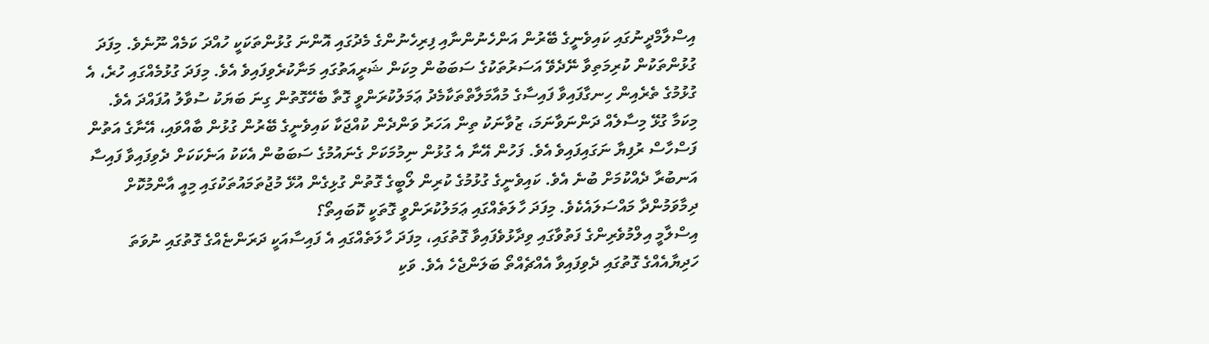އިސްލާމްދީނުގައި ކައިވެނީގެ ބޭރުން އަންހެނުންނާއި ފިރިހެނުންގެ މެދުގައި އޮންނަ ގުޅުންތަކަކީ ހުއްދަ ކަމެއް ނޫނެވެ. މިފަދަ ގުޅުންތަކުން ކުރިމަތިވާ ނޭދެވޭ އަސަރުތަކުގެ ސަބަބުން މިކަން ޝަރީއަތުގައި މަނާކުރެވިފައިވެ އެވެ. މިފަދަ ގުޅުމެއްގައި ހުރެ، އެ ގުޅުމުގެ ތެރެއިން ހިނގާފައިވާ ފައިސާގެ މުއާމަލާތްތަކާމެދު ޢަމަލުކުރަންވީ ގޮތާ ބެހޭގޮތުން ގިނަ ބަޔަކު ސުވާލު އުފައްދަ އެވެ.
މިކަމާ ގުޅޭ މިސާލެއް ދަންނަވާނަމަ، ޒުވާނަކު ތިން އަހަރު ވަންދެން ކުއްޖަކާ ކައިވެނީގެ ބޭރުން ގުޅުން ބާއްވައި، އޭނާގެ އަތުން ފަސްހާސް ރުފިޔާ ނަގައިފައިވެ އެވެ. ފަހުން އޭނާ އެ ގުޅުން ނިމުމަކަށް ގެނައުމުގެ ސަބަބުން އެކަކު އަނެކަކަށް ދެވިފައިވާ ފައިސާ އަނބުރާ ދެއްކުމަށް ބުނެ އެވެ. ކައިވެނީގެ ގުޅުމުގެ ކުރިން ލޯބީގެ ގޮތުން ގުޅިގެން އުޅޭ މުޖުތަމައުތަކުގައި މިއީ އާންމުކޮށް ދިމާވަމުންދާ މައްސަލައެކެވެ. މިފަދަ ހާލަތެއްގައި ޢަމަލުކުރަންވީ ގޮތަކީ ކޮބައިތޯ؟
އިސްލާމީ އިލްމުވެރިންގެ ފަތުވާގައި ވިދާޅުވެފައިވާ ގޮތުގައި، މިފަދަ ހާލަތެއްގައި އެ ފައިސާއަކީ ދަރަންޏެއްގެ ގޮތުގައި ނުވަތަ ހަދިޔާއެއްގެ ގޮތުގައި ދެވިފައިވާ އެއްޗެއްތޯ ބަލަންޖެހެ އެވެ. ވަކި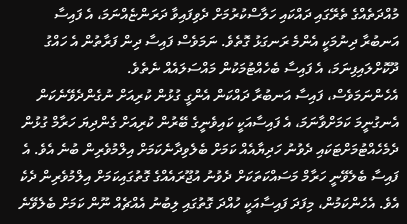މުއްދަތެއްގެ ތެރޭގައި ދައްކައި ހަލާސްކުރުމަށް ދެވިފައިވާ ދަރަންޏެއްނަމަ، އެ ފައިސާ އަނބުރާ ދިނުމަކީ އެންމެ ރަނގަޅު ގޮތެވެ. ނަމަވެސް ފައިސާ ދިން ފަރާތުން އެ ހައްގު ދޫކޮށްލައިފިނަމަ، އެ ފައިސާ ބެހެއްޓުމަކުން މައްސަލައެއް ނެތެވެ.
އެހެންނަމަވެސް، ފައިސާ އަނބުރާ ދައްކަން އެންގީ ގުޅުން ކުރިއަށް ނުގެންދެވޭނެކަން އެނގުނީމަ ކަމަށްވާނަމަ، އެ ފައިސާއަކީ ކައިވެނީގެ ބޭރުން ކުރިއަށް ގެންދިޔަ ހަރާމް ގުޅުން ދެމެހެއްޓުމަށްޓަކައި ދެވުނު ހަދިޔާއެއް ކަމަށް ބެލެވިދާނެކަމަށް އިލްމުވެރިން ބުނެ އެވެ. އެ ފައިސާ ބެލެވޭނީ ހަރާމް މަސައްކަތަކަށް ދެވުނު އުޖޫރައެއްގެ ގޮތުގައިކަމަށް އިލްމުވެރިން ދެކެ އެވެ. އެހެންކަމުން، މިފަދަ ފައިސާއަކީ ހުއްދަ ގޮތުގައި ލިބުނު އެއްޗެއް ނޫން ކަމަށް ބެލެވޭނެ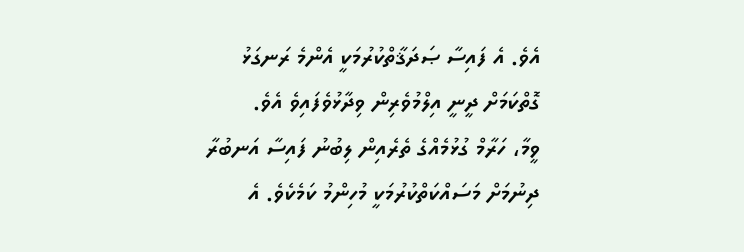އެވެ. އެ ފައިސާ ޞަދަޤާތްކުރުމަކީ އެންމެ ރަނގަޅު ގޮތްކަމަށް ދީނީ އިލްމުވެރިން ވިދާޅުވެފައިވެ އެވެ.
ވީމާ، ހަރާމް ގުޅުމެއްގެ ތެރެއިން ލިބުނު ފައިސާ އަނބުރާ ދިނުމަށް މަސައްކަތްކުރުމަކީ މުހިންމު ކަމެކެވެ. އެ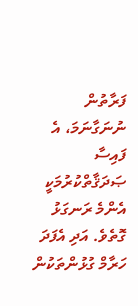ފަރާތުން ނުނަގާނަމަ، އެ ފައިސާ ޞަދަޤާތްކުރުމަކީ އެންމެ ރަނގަޅު ގޮތެވެ. އަދި އެފަދަ ހަރާމް ގުޅުންތަކުން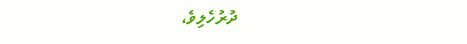ދުރުހެލިވެ،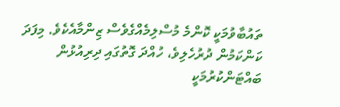ތައުބާވުމަކީ ކޮންމެ މުސްލިމެއްގެވެސް ޒިންމާއެކެވެ. މިފަދަ ކަންކަމުން ދުރުހެލިވެ، ހުއްދަ ގޮތުގައި ދިރިއުޅުން ބައްޓަންކުރުމަކީ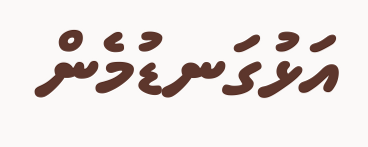އަޅުގަނޑުމެން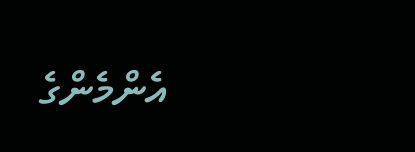އެންމެންގެ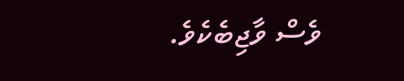ވެސް ވާޖިބެކެވެ.